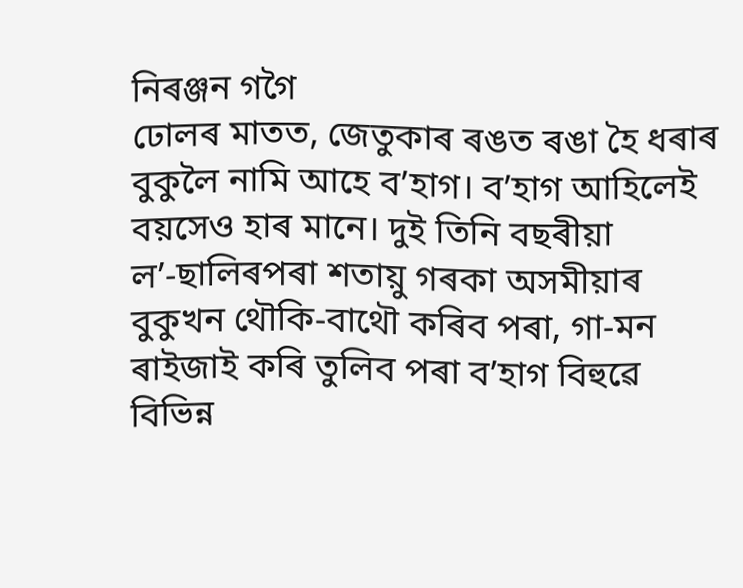নিৰঞ্জন গগৈ
ঢোলৰ মাতত, জেতুকাৰ ৰঙত ৰঙা হৈ ধৰাৰ বুকুলৈ নামি আহে ব’হাগ। ব’হাগ আহিলেই বয়সেও হাৰ মানে। দুই তিনি বছৰীয়া ল’-ছালিৰপৰা শতায়ু গৰকা অসমীয়াৰ বুকুখন থৌকি-বাথৌ কৰিব পৰা, গা-মন ৰাইজাই কৰি তুলিব পৰা ব’হাগ বিহুৱে বিভিন্ন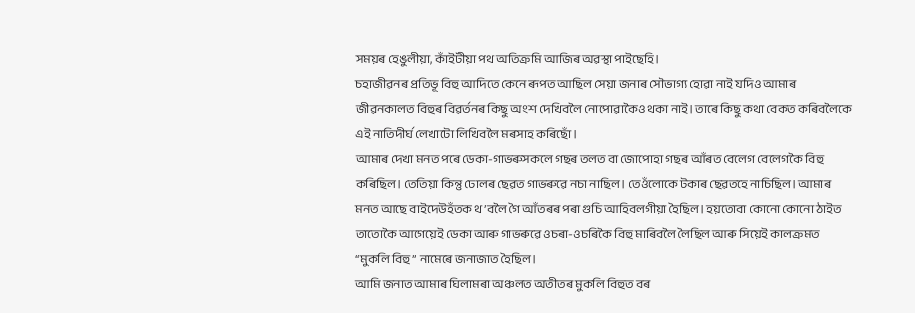সময়ৰ হেঙুলীয়া, কাঁইটীয়া পথ অতিক্ৰমি আজিৰ অৱস্থা পাইছেহি।
চহাজীৱনৰ প্ৰতিভূ বিহু আদিতে কেনে ৰূপত আছিল সেয়া জনাৰ সৌভাগ্য হোৱা নাই যদিও আমাৰ জীৱনকালত বিহুৰ বিৱৰ্তনৰ কিছু অংশ দেখিবলৈ নোপোৱাকৈও থকা নাই। তাৰে কিছু কথা বেকত কৰিবলৈকে এই নাতিদীৰ্ঘ লেখাটো লিখিবলৈ মৰসাহ কৰিছোঁ।
আমাৰ দেখা মনত পৰে ডেকা-গাভৰুসকলে গছৰ তলত বা জোপোহা গছৰ আঁৰত বেলেগ বেলেগকৈ বিহু কৰিছিল। তেতিয়া কিন্তু ঢোলৰ ছেৱত গাভৰুৱে নচা নাছিল। তেওঁলোকে টকাৰ ছেৱতহে নাচিছিল। আমাৰ মনত আছে বাইদেউহঁতক থ’বলৈ গৈ আঁতৰৰ পৰা গুচি আহিবলগীয়া হৈছিল। হয়তোবা কোনো কোনো ঠাইত তাতোকৈ আগেয়েই ডেকা আৰু গাভৰুৱে ওচৰা-ওচৰিকৈ বিহু মাৰিবলৈ লৈছিল আৰু সিয়েই কালক্ৰমত “মুকলি বিহু” নামেৰে জনাজাত হৈছিল।
আমি জনাত আমাৰ ঘিলামৰা অঞ্চলত অতীতৰ মুকলি বিহুত বৰ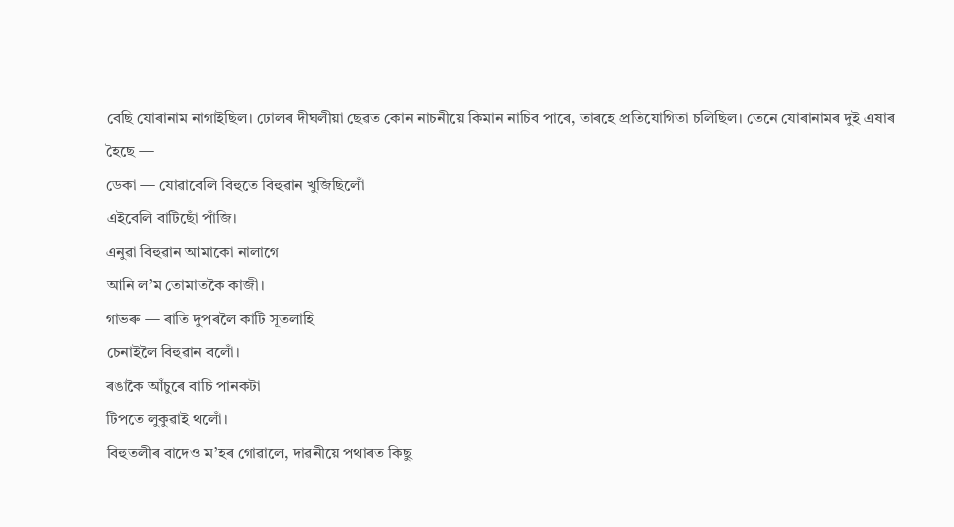বেছি যোৰানাম নাগাইছিল। ঢোলৰ দীঘলীয়া ছেৱত কোন নাচনীয়ে কিমান নাচিব পাৰে, তাৰহে প্ৰতিযোগিতা চলিছিল। তেনে যোৰানামৰ দুই এষাৰ হৈছে —
ডেকা — যোৱাবেলি বিহুতে বিহুৱান খুজিছিলোঁ
এইবেলি বাটিছোঁ পাঁজি।
এনুৱা বিহুৱান আমাকো নালাগে
আনি ল’ম তোমাতকৈ কাজী।
গাভৰু — ৰাতি দুপৰলৈ কাটি সূতলাহি
চেনাইলৈ বিহুৱান বলোঁ।
ৰঙাকৈ আঁচুৰে বাচি পানকটা
টিপতে লুকুৱাই থলোঁ।
বিহুতলীৰ বাদেও ম’হৰ গোৱালে, দাৱনীয়ে পথাৰত কিছু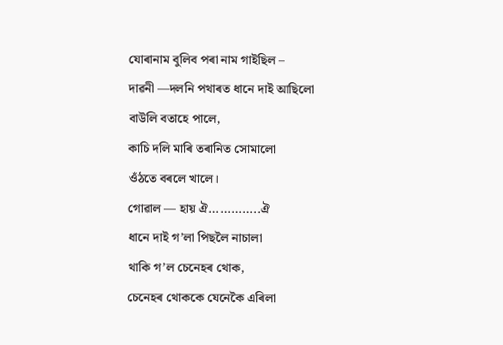যোৰানাম বুলিব পৰা নাম গাইছিল –
দাৱনী —দলনি পথাৰত ধানে দাই আছিলো
বাউলি বতাহে পালে,
কাচি দলি মাৰি তৰানিত সোমালো
ওঁঠতে বৰলে খালে।
গোৱাল — হায় ঐ…………..ঐ
ধানে দাই গ’লা পিছলৈ নাচালা
থাকি গ’ল চেনেহৰ থোক,
চেনেহৰ থোককে যেনেকৈ এৰিলা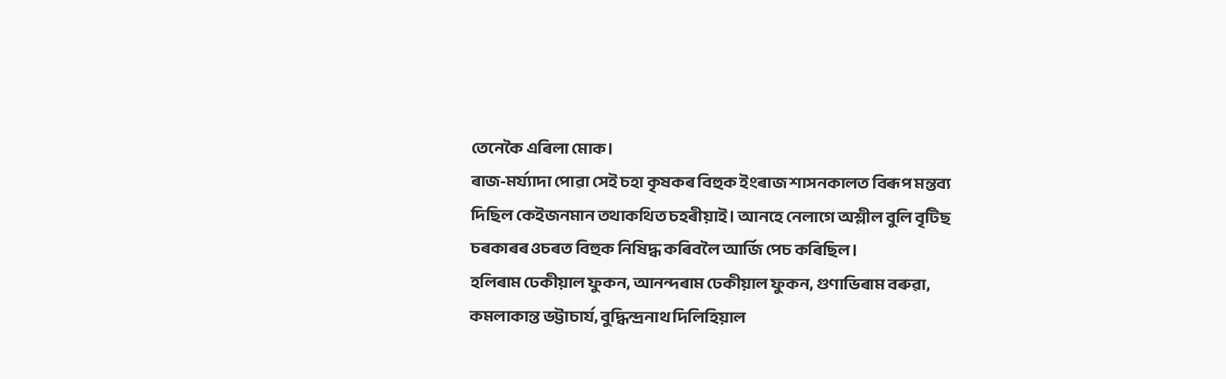তেনেকৈ এৰিলা মোক।
ৰাজ-মৰ্য্যাদা পোৱা সেই চহা কৃষকৰ বিহুক ইংৰাজ শাসনকালত বিৰূপ মন্তব্য দিছিল কেইজনমান তথাকথিত চহৰীয়াই। আনহে নেলাগে অশ্লীল বুলি বৃটিছ চৰকাৰৰ ওচৰত বিহুক নিষিদ্ধ কৰিবলৈ আৰ্জি পেচ কৰিছিল।
হলিৰাম ঢেকীয়াল ফুকন, আনন্দৰাম ঢেকীয়াল ফুকন, গুণাভিৰাম বৰুৱা, কমলাকান্ত ভট্টাচাৰ্য, বুদ্ধিন্দ্ৰনাথ দিলিহিয়াল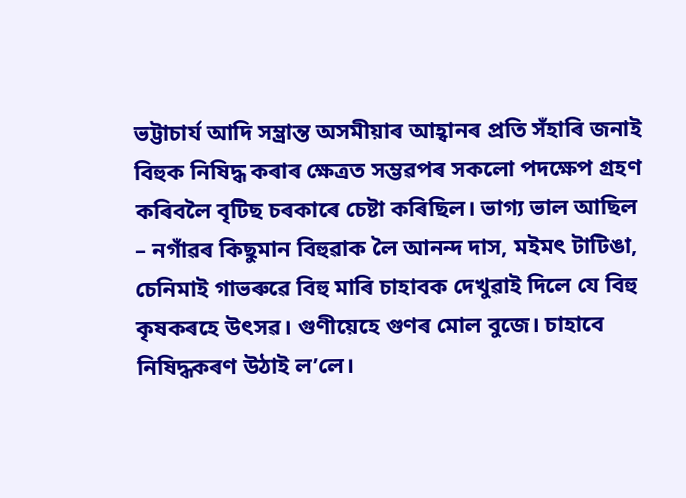ভট্টাচাৰ্য আদি সম্ভ্ৰান্ত অসমীয়াৰ আহ্বানৰ প্ৰতি সঁহাৰি জনাই বিহুক নিষিদ্ধ কৰাৰ ক্ষেত্ৰত সম্ভৱপৰ সকলো পদক্ষেপ গ্ৰহণ কৰিবলৈ বৃটিছ চৰকাৰে চেষ্টা কৰিছিল। ভাগ্য ভাল আছিল – নগাঁৱৰ কিছুমান বিহুৱাক লৈ আনন্দ দাস, মইমৎ টাটিঙা, চেনিমাই গাভৰুৱে বিহু মাৰি চাহাবক দেখুৱাই দিলে যে বিহু কৃষকৰহে উৎসৱ। গুণীয়েহে গুণৰ মোল বুজে। চাহাবে নিষিদ্ধকৰণ উঠাই ল’লে।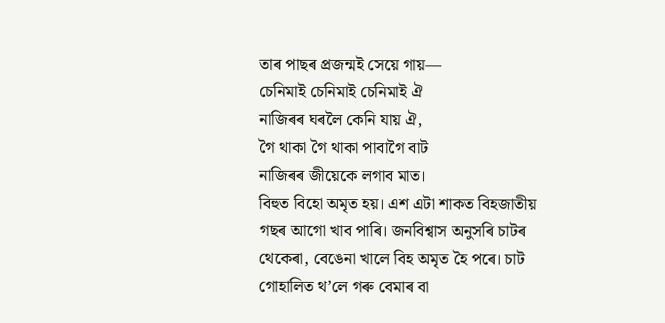তাৰ পাছৰ প্ৰজন্মই সেয়ে গায়—
চেনিমাই চেনিমাই চেনিমাই ঐ
নাজিৰৰ ঘৰলৈ কেনি যায় ঐ,
গৈ থাকা গৈ থাকা পাবাগৈ বাট
নাজিৰৰ জীয়েকে লগাব মাত।
বিহুত বিহো অমৃত হয়। এশ এটা শাকত বিহজাতীয় গছৰ আগো খাব পাৰি। জনবিশ্বাস অনুসৰি চাটৰ থেকেৰা, বেঙেনা খালে বিহ অমৃত হৈ পৰে। চাট গোহালিত থ’লে গৰু বেমাৰ বা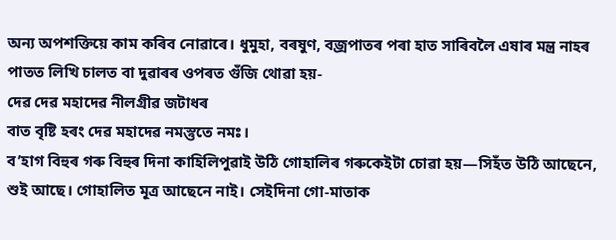অন্য অপশক্তিয়ে কাম কৰিব নোৱাৰে। ধুমুহা, বৰষুণ, বজ্ৰপাতৰ পৰা হাত সাৰিবলৈ এষাৰ মন্ত্ৰ নাহৰ পাতত লিখি চালত বা দুৱাৰৰ ওপৰত গুঁজি থোৱা হয়-
দেৱ দেৱ মহাদেৱ নীলগ্ৰীৱ জটাধৰ
বাত বৃষ্টি হৰং দেৱ মহাদেৱ নমস্তুতে নমঃ।
ব’হাগ বিহুৰ গৰু বিহুৰ দিনা কাহিলিপুৱাই উঠি গোহালিৰ গৰুকেইটা চোৱা হয়—সিহঁত উঠি আছেনে, শুই আছে। গোহালিত মূত্ৰ আছেনে নাই। সেইদিনা গো-মাতাক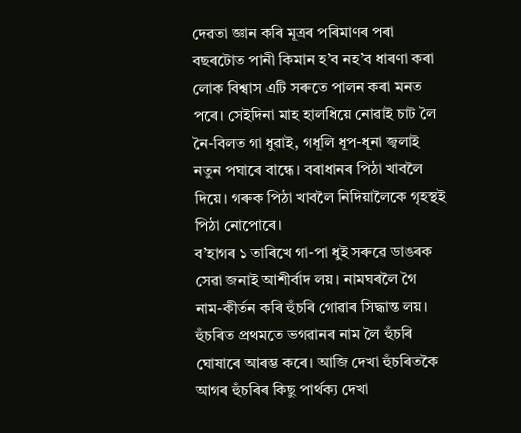দেৱতা জ্ঞান কৰি মূত্ৰৰ পৰিমাণৰ পৰা বছৰটোত পানী কিমান হ’ব নহ’ব ধাৰণা কৰা লোক বিশ্বাস এটি সৰুতে পালন কৰা মনত পৰে। সেইদিনা মাহ হালধিয়ে নোৱাই চাট লৈ নৈ-বিলত গা ধুৱাই, গধূলি ধূপ-ধূনা জ্বলাই নতুন পঘাৰে বান্ধে। বৰাধানৰ পিঠা খাবলৈ দিয়ে। গৰুক পিঠা খাবলৈ নিদিয়ালৈকে গৃহস্থই পিঠা নোপোৰে।
ব’হাগৰ ১ তাৰিখে গা-পা ধুই সৰুৱে ডাঙৰক সেৱা জনাই আশীৰ্বাদ লয়। নামঘৰলৈ গৈ নাম-কীৰ্তন কৰি হুঁচৰি গোৱাৰ সিদ্ধান্ত লয়। হুঁচৰিত প্ৰথমতে ভগৱানৰ নাম লৈ হুঁচৰি ঘোষাৰে আৰম্ভ কৰে। আজি দেখা হুঁচৰিতকৈ আগৰ হুঁচৰিৰ কিছু পাৰ্থক্য দেখা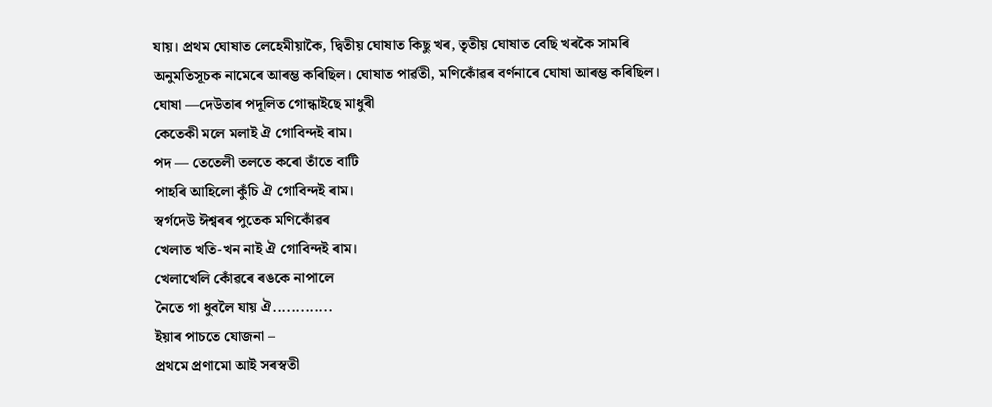যায়। প্ৰথম ঘোষাত লেহেমীয়াকৈ, দ্বিতীয় ঘোষাত কিছু খৰ, তৃতীয় ঘোষাত বেছি খৰকৈ সামৰি অনুমতিসূচক নামেৰে আৰম্ভ কৰিছিল। ঘোষাত পাৰ্ৱতী, মণিকোঁৱৰ বৰ্ণনাৰে ঘোষা আৰম্ভ কৰিছিল।
ঘোষা —দেউতাৰ পদূলিত গোন্ধাইছে মাধুৰী
কেতেকী মলে মলাই ঐ গোবিন্দই ৰাম।
পদ — তেতেলী তলতে কৰো তাঁতে বাটি
পাহৰি আহিলো কুঁচি ঐ গোবিন্দই ৰাম।
স্বৰ্গদেউ ঈশ্বৰৰ পুতেক মণিকোঁৱৰ
খেলাত খতি-খন নাই ঐ গোবিন্দই ৰাম।
খেলাখেলি কোঁৱৰে ৰঙকে নাপালে
নৈতে গা ধুবলৈ যায় ঐ.............
ইয়াৰ পাচতে যোজনা –
প্ৰথমে প্ৰণামো আই সৰস্বতী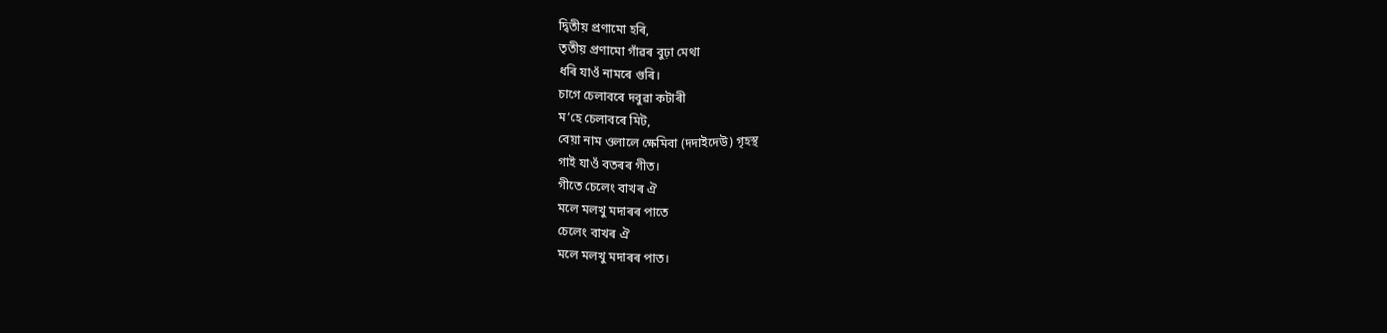দ্বিতীয় প্ৰণামো হৰি,
তৃতীয় প্ৰণামো গাঁৱৰ বুঢ়া মেথা
ধৰি যাওঁ নামৰে গুৰি।
চাগে চেলাবৰে দবুৱা কটাৰী
ম’হে চেলাবৰে মিট,
বেয়া নাম ওলালে ক্ষেমিবা (দদাইদেউ) গৃহস্থ
গাই যাওঁ বতৰৰ গীত।
গীতে চেলেং বাখৰ ঐ
মলে মলখু মদাৰৰ পাতে
চেলেং বাখৰ ঐ
মলে মলখু মদাৰৰ পাত।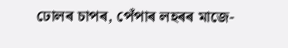ঢোলৰ চাপৰ, পেঁপাৰ লহৰৰ মাজে-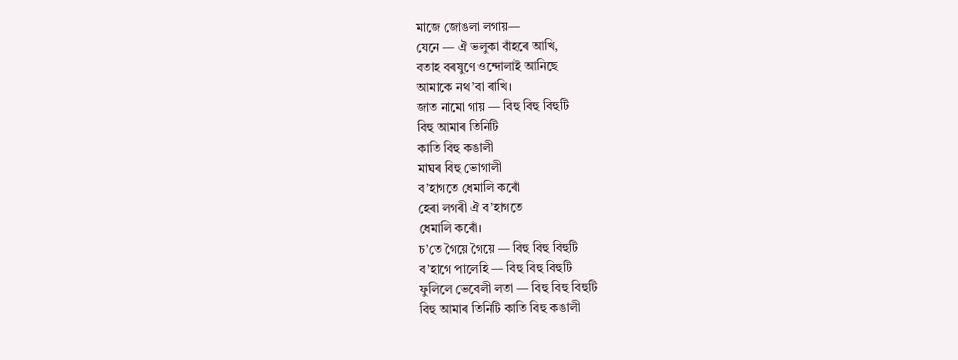মাজে জোঙলা লগায়—
যেনে — ঐ ভলুকা বাঁহৰে আখি,
বতাহ বৰষুণে ওন্দোলাই আনিছে
আমাকে নথ’বা ৰাখি।
জাত নামো গায় — বিহু বিহু বিহুটি
বিহু আমাৰ তিনিটি
কাতি বিহু কঙালী
মাঘৰ বিহু ভোগালী
ব’হাগতে ধেমালি কৰোঁ
হেৰা লগৰী ঐ ব’হাগতে
ধেমালি কৰোঁ।
চ’তে গৈয়ে গৈয়ে — বিহু বিহু বিহুটি
ব’হাগে পালেহি — বিহু বিহু বিহুটি
ফুলিলে ভেবেলী লতা — বিহু বিহু বিহুটি
বিহু আমাৰ তিনিটি কাতি বিহু কঙালী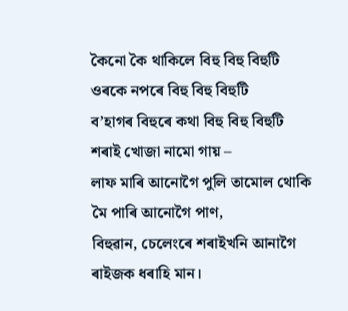কৈনো কৈ থাকিলে বিহু বিহু বিহুটি
ওৰকে নপৰে বিহু বিহু বিহুটি
ব’হাগৰ বিহুৰে কথা বিহু বিহু বিহুটি
শৰাই খোজা নামো গায় –
লাফ মাৰি আনোগৈ পুলি তামোল থোকি
মৈ পাৰি আনোগৈ পাণ,
বিহুৱান, চেলেংৰে শৰাইখনি আনাগৈ
ৰাইজক ধৰাহি মান।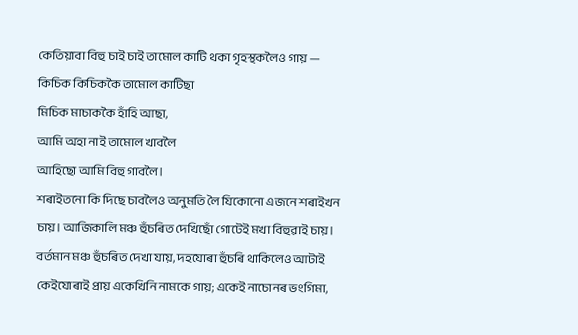কেতিয়াবা বিহু চাই চাই তামোল কাটি থকা গৃহস্থকলৈও গায় —
কিচিক কিচিককৈ তামোল কাটিছা
মিচিক মাচাককৈ হাঁহি আছা,
আমি অহা নাই তামোল খাবলৈ
আহিছো আমি বিহু গাবলৈ।
শৰাইতনো কি দিছে চাবলৈও অনুমতি লৈ যিকোনো এজনে শৰাইখন চায়। আজিকালি মঞ্চ হুঁচৰিত দেখিছোঁ গোটেই মখা বিহুৱাই চায়। বৰ্তমান মঞ্চ হুঁচৰিত দেখা যায়, দহযোৰা হুঁচৰি থাকিলেও আটাই কেইযোৰাই প্ৰায় একেখিনি নামকে গায়; একেই নাচোনৰ ভংগিমা,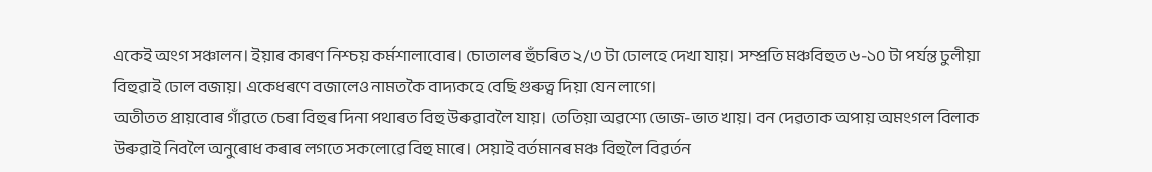একেই অংগ সঞ্চালন। ইয়াৰ কাৰণ নিশ্চয় কৰ্মশালাবোৰ। চোতালৰ হুঁচৰিত ২/৩ টা ঢোলহে দেখা যায়। সম্প্ৰতি মঞ্চবিহুত ৬-১০ টা পৰ্যন্ত ঢুলীয়া বিহুৱাই ঢোল বজায়। একেধৰণে বজালেও নামতকৈ বাদ্যকহে বেছি গুৰুত্ব দিয়া যেন লাগে।
অতীতত প্ৰায়বোৰ গাঁৱতে চেৰা বিহুৰ দিনা পথাৰত বিহু উৰুৱাবলৈ যায়। তেতিয়া অৱশ্যে ভোজ-ভাত খায়। বন দেৱতাক অপায় অমংগল বিলাক উৰুৱাই নিবলৈ অনুৰোধ কৰাৰ লগতে সকলোৱে বিহু মাৰে। সেয়াই বৰ্তমানৰ মঞ্চ বিহুলৈ বিৱৰ্তন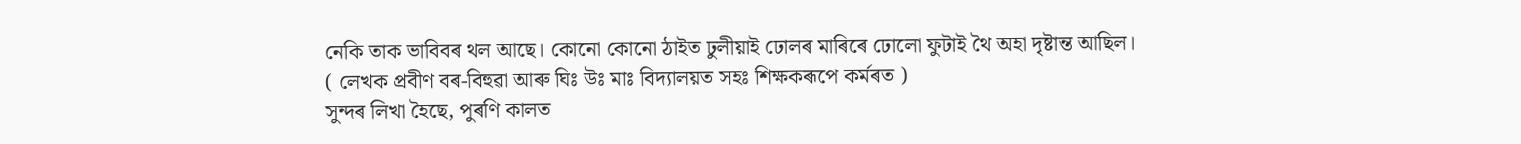নেকি তাক ভাবিবৰ থল আছে। কোনো কোনো ঠাইত ঢুলীয়াই ঢোলৰ মাৰিৰে ঢোলো ফুটাই থৈ অহা দৃষ্টান্ত আছিল।
( লেখক প্ৰবীণ বৰ-বিহুৱা আৰু ঘিঃ উঃ মাঃ বিদ্যালয়ত সহঃ শিক্ষকৰূপে কৰ্মৰত )
সুন্দৰ লিখা হৈছে, পুৰণি কালত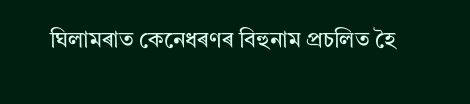ঘিলামৰাত কেনেধৰণৰ বিহুনাম প্ৰচলিত হৈ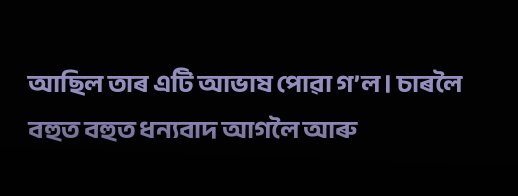আছিল তাৰ এটি আভাষ পোৱা গ’ল। চাৰলৈ বহুত বহুত ধন্যবাদ আগলৈ আৰু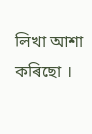লিখা আশা কৰিছো ।